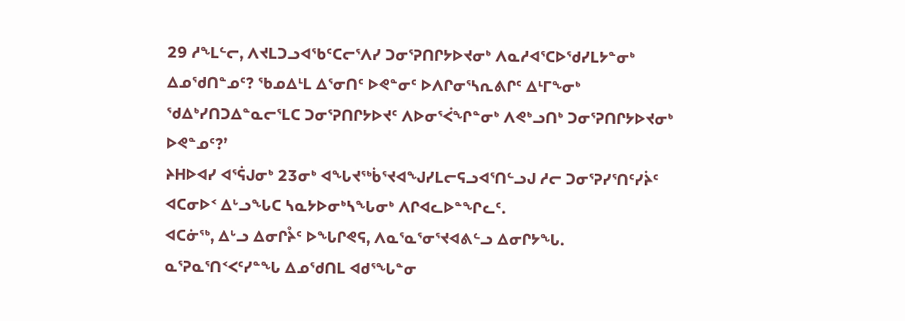29 ᓱᖕᒪᓪᓕ, ᐱᔪᒪᑐᓗᐊᖃᑦᑕᓕᕐᐱᓯ ᑐᓂᕐᕈᑎᒋᔭᐅᔪᓂᒃ ᐱᓇᓱᐊᕐᑕᐅᖁᓯᒪᔭᓐᓂᒃ ᐃᓄᖁᑎᓐᓄᑦ? ᖃᓄᐃᒻᒪ ᐃᕐᓂᑎᑦ ᐅᕙᓐᓂᑦ ᐅᐱᒋᓂᕐᓴᕆᕕᒋᑦ ᐃᒻᒥᖕᓂᒃ ᖁᐃᒃᓯᑎᑐᐃᓐᓇᓕᕐᒪᑕ ᑐᓂᕐᕈᑎᒋᔭᐅᔪᑦ ᐱᐅᓂᕐᐹᖏᓐᓂᒃ ᐱᕙᒃᓗᑎᒃ ᑐᓂᕐᕈᑎᒋᔭᐅᔪᓂᒃ ᐅᕙᓐᓄᑦ?’
ᔨᕼᐅᐊᓯ ᐊᕐᕌᒍᓂᒃ 23ᓂᒃ ᐊᖓᔪᖅᑳᕐᔪᐊᖑᓯᒪᓕᕋᓗᐊᕐᑎᓪᓗᒍ ᓱᓕ ᑐᓂᕐᕈᓯᕐᑎᑦᓯᔩᑦ ᐊᑕᓂᐅᑉ ᐃᒡᓗᖓᑕ ᓴᓇᔭᐅᓂᒃᓴᖓᓂᒃ ᐱᒋᐊᓚᐅᓐᖏᓚᑦ.
ᐊᑕᓃᖅ, ᐃᒡᓗ ᐃᓂᒋᔧᑦ ᐅᖓᒋᕙᕋ, ᐱᓇᕐᓇᕐᓂᕐᔪᐊᕕᓪᓗ ᐃᓂᒋᔭᖓ.
ᓇᕐᕈᓇᕐᑎᑉᐸᑦᓯᓐᖓ ᐃᓄᖁᑎᒪ ᐊᑯᕐᖓᓐᓂ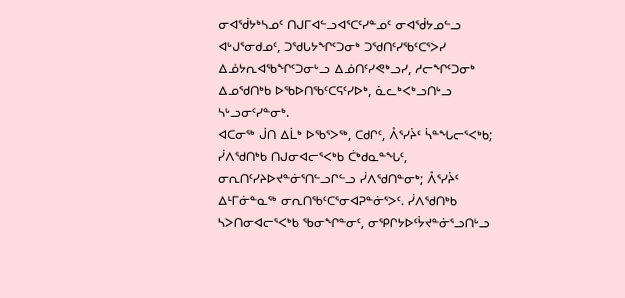ᓂᐊᖂᔭᒃᓴᓄᑦ ᑎᒍᒥᐊᓪᓗᐊᕐᑕᑦᓯᓐᓄᑦ ᓂᐊᖂᔭᓄᓪᓗ ᐊᒡᒍᕐᓂᑯᓄᑦ, ᑐᖁᒐᔭᖏᑦᑐᓂᒃ ᑐᖁᑎᑦᓯᖃᑦᑕᕐᐳᓯ ᐃᓅᔭᕆᐊᖃᖏᑦᑐᓂᒡᓗ ᐃᓅᑎᑦᓯᕙᒃᓗᓯ, ᓱᓕᖏᑦᑐᓂᒃ ᐃᓄᖁᑎᒃᑲ ᐅᖃᐅᑎᖃᑦᑕᕋᑦᓯᐅᒃ, ᓈᓚᒃᐸᒃᓗᑎᒡᓗ ᓴᒡᓗᓂᑦᓯᓐᓂᒃ.
ᐊᑕᓂᖅ ᒎᑎ ᐃᒫᒃ ᐅᖃᕐᐳᖅ, ᑕᑯᒋᑦ, ᐰᕐᓯᔩᑦ ᓵᓐᖓᓕᕐᐸᒃᑲ; ᓰᐱᖁᑎᒃᑲ ᑎᒍᓂᐊᓕᕐᐸᒃᑲ ᑖᒃᑯᓇᓐᖓᑦ, ᓂᕆᑎᑦᓯᔨᐅᔪᓐᓃᕐᑎᓪᓗᒋᓪᓗ ᓰᐱᖁᑎᓐᓂᒃ; ᐰᕐᓯᔩᑦ ᐃᒻᒥᓃᓐᓇᖅ ᓂᕆᑎᖃᑦᑕᕐᓂᐊᕈᓐᓃᕐᐳᑦ. ᓰᐱᖁᑎᒃᑲ ᓴᐳᑎᓂᐊᓕᕐᐸᒃᑲ ᖃᓂᖏᓐᓂᑦ, ᓂᕿᒋᔭᐅᑦᔮᔪᓐᓃᕐᓗᑎᒡᓗ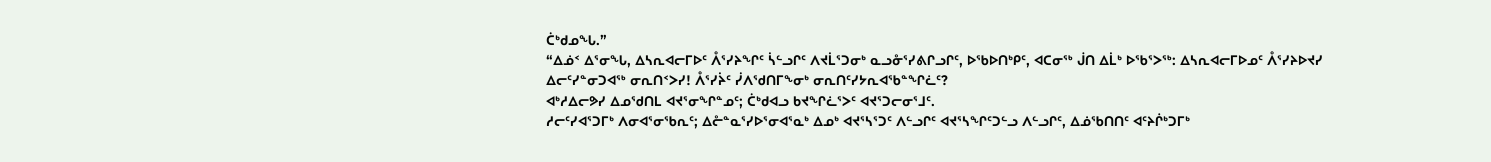ᑖᒃᑯᓄᖓ.”
“ᐃᓅᑉ ᐃᕐᓂᖓ, ᐃᓴᕆᐊᓕᒥᐅᑦ ᐰᕐᓯᔨᖏᑦ ᓵᓪᓗᒋᑦ ᐱᔪᒫᕐᑐᓂᒃ ᓇᓗᓁᕐᓯᕕᒋᓗᒋᑦ, ᐅᖃᐅᑎᒃᑭᑦ, ᐊᑕᓂᖅ ᒎᑎ ᐃᒫᒃ ᐅᖃᕐᐳᖅ: ᐃᓴᕆᐊᓕᒥᐅᓄᑦ ᐰᕐᓯᔨᐅᔪᓯ ᐃᓕᑦᓯᓐᓂᑐᐊᖅ ᓂᕆᑎᑉᐳᓯ! ᐰᕐᓯᔩᑦ ᓰᐱᖁᑎᒥᖕᓂᒃ ᓂᕆᑎᑦᓯᔭᕆᐊᖃᓐᖏᓛᑦ?
ᐊᒃᓱᐃᓕᕗᓯ ᐃᓄᖁᑎᒪ ᐊᔪᕐᓂᖏᓐᓄᑦ; ᑖᒃᑯᐊᓗ ᑲᔪᖏᓛᕐᐳᑦ ᐊᔪᕐᑐᓕᓂᕐᒧᑦ.
ᓱᓕᑦᓯᐊᕐᑐᒥᒃ ᐱᓂᐊᕐᓂᖃᕆᑦ; ᐃᓔᓐᓇᕐᓯᐅᕐᓂᐊᕐᓇᒃ ᐃᓄᒃ ᐊᔪᕐᓴᕐᑐᑦ ᐱᓪᓗᒋᑦ ᐊᔪᕐᓴᖏᑦᑐᓪᓗ ᐱᓪᓗᒋᑦ, ᐃᓅᖃᑎᑎᑦ ᐊᑦᔨᒌᒃᑐᒥᒃ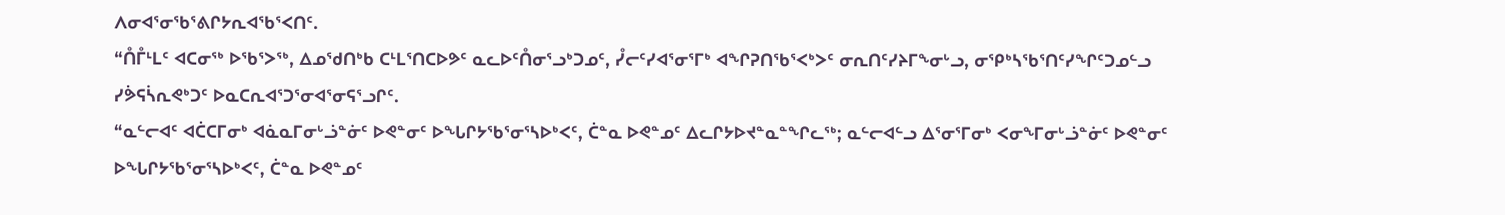ᐱᓂᐊᕐᓂᖃᕐᕕᒋᔭᕆᐊᖃᕐᐸᑎᑦ.
“ᑍᒤᒻᒪᑦ ᐊᑕᓂᖅ ᐅᖃᕐᐳᖅ, ᐃᓄᖁᑎᒃᑲ ᑕᒻᒪᕐᑎᑕᐅᕗᑦ ᓇᓚᐅᑦᑍᓂᕐᓗᒃᑐᓄᑦ, ᓮᓕᑦᓯᐊᕐᓂᕐᒥᒃ ᐊᖏᕈᑎᖃᕐᐸᒃᐳᑦ ᓂᕆᑎᑦᓯᔨᒥᖕᓂᒡᓗ, ᓂᕿᒃᓴᖃᕐᑎᑦᓯᖏᑦᑐᓄᓪᓗ ᓯᕘᕋᓵᕆᕙᒃᑐᑦ ᐅᓇᑕᕆᐊᕐᑐᕐᓂᐊᕐᓂᕋᕐᓗᒋᑦ.
“ᓇᓪᓕᐊᑦ ᐊᑖᑕᒥᓂᒃ ᐊᓈᓇᒥᓂᒡᓘᓐᓃᑦ ᐅᕙᓐᓂᑦ ᐅᖓᒋᔭᖃᕐᓂᕐᓴᐅᒃᐸᑦ, ᑖᓐᓇ ᐅᕙᓐᓄᑦ ᐃᓚᒋᔭᐅᔪᓐᓇᓐᖏᓚᖅ; ᓇᓪᓕᐊᓪᓗ ᐃᕐᓂᕐᒥᓂᒃ ᐸᓂᖕᒥᓂᒡᓘᓐᓃᑦ ᐅᕙᓐᓂᑦ ᐅᖓᒋᔭᖃᕐᓂᕐᓴᐅᒃᐸᑦ, ᑖᓐᓇ ᐅᕙᓐᓄᑦ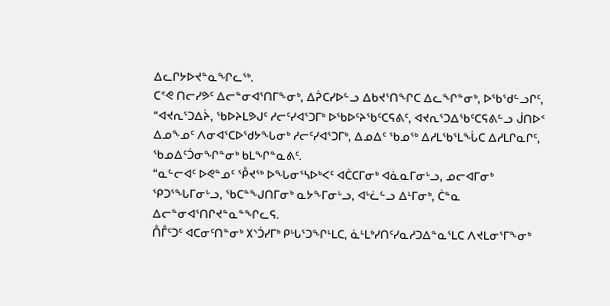ᐃᓚᒋᔭᐅᔪᓐᓇᖏᓚᖅ.
ᑕᕝᕙ ᑎᓕᓯᕗᑦ ᐃᓕᓐᓂᐊᕐᑎᒥᖕᓂᒃ, ᐃᕉᑕᓯᐅᓪᓗ ᐃᑲᔪᕐᑎᖏᑕ ᐃᓚᖏᓐᓂᒃ, ᐅᖃᖁᓪᓗᒋᑦ, “ᐊᔪᕆᕐᑐᐃᔩ, ᖃᐅᔨᒪᕗᒍᑦ ᓱᓕᑦᓯᐊᕐᑐᒥᒃ ᐅᖃᐅᑦᔨᖃᑦᑕᕋᕕᑦ, ᐊᔪᕆᕐᑐᐃᖃᑦᑕᕋᕕᓪᓗ ᒎᑎᐅᑉ ᐃᓄᖕᓄᑦ ᐱᓂᐊᕐᑕᐅᖁᔭᖓᓂᒃ ᓱᓕᑦᓯᐊᕐᑐᒥᒃ, ᐃᓄᐃᑦ ᖃᓄᖅ ᐃᓱᒪᖃᕐᒪᖔᑕ ᐃᓱᒪᒋᓇᒋᑦ, ᖃᓄᐃᑦᑑᓂᖏᓐᓂᒃ ᑲᒪᖏᓐᓇᕕᑦ.
“ᓇᓪᓕᐊᑦ ᐅᕙᓐᓄᑦ ᕾᔪᖅ ᐅᖓᓂᕐᓴᐅᒃᐸᑦ ᐊᑖᑕᒥᓂᒃ ᐊᓈᓇᒥᓂᒡᓗ, ᓄᓕᐊᒥᓂᒃ ᕿᑐᕐᖓᒥᓂᒡᓗ, ᖃᑕᓐᖑᑎᒥᓂᒃ ᓇᔭᖕᒥᓂᒡᓗ, ᐊᒡᓛᓪᓗ ᐃᒻᒥᓂᒃ, ᑖᓐᓇ ᐃᓕᓐᓂᐊᕐᑎᒋᔪᓐᓇᓐᖏᓚᕋ.
ᑍᒤᑦᑐᑦ ᐊᑕᓂᑦᑎᓐᓂᒃ ᙭ᔅᑑᓯᒥᒃ ᑭᒡᒐᕐᑐᖏᒻᒪᑕ, ᓈᒻᒪᒃᓯᑎᑦᓯᓇᓱᑐᐃᓐᓇᕐᒪᑕ ᐱᔪᒪᓂᕐᒥᖕᓂᒃ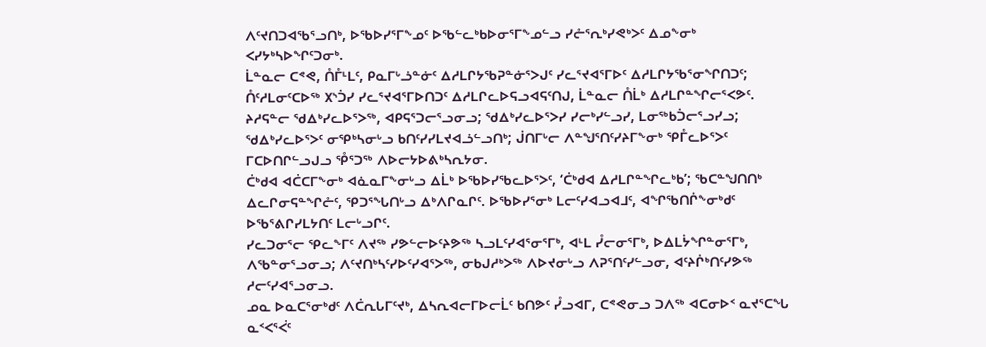ᐱᑦᔪᑎᑐᐊᖃᕐᓗᑎᒃ, ᐅᖃᐅᓯᕐᒥᖕᓄᑦ ᐅᖃᓪᓚᒃᑲᐅᓂᕐᒥᖕᓄᓪᓗ ᓯᓔᕐᕆᒃᓯᕙᒃᐳᑦ ᐃᓄᖕᓂᒃ ᐸᓯᔭᒃᓴᐅᖏᑦᑐᓂᒃ.
ᒫᓐᓇᓕ ᑕᕝᕙ, ᑍᒤᒻᒪᑦ, ᑭᓇᒥᒡᓘᓐᓃᑦ ᐃᓱᒪᒋᔭᖃᕈᓐᓃᕐᐳᒍᑦ ᓯᓚᕐᔪᐊᕐᒥᐅᑦ ᐃᓱᒪᒋᔭᖃᕐᓂᖏᑎᑐᑦ; ᑍᑦᓱᒪᓂᑦᑕᐅᖅ ᙭ᔅᑑᓯ ᓯᓚᕐᔪᐊᕐᒥᐅᑎᑐᑦ ᐃᓱᒪᒋᓚᐅᕋᓗᐊᕋᑦᑎᒍ, ᒫᓐᓇᓕ ᑍᒫᒃ ᐃᓱᒪᒋᓐᖏᓕᕐᐸᕗᑦ.
ᔨᓱᕋᓐᓕ ᖁᐃᒃᓯᓚᐅᕐᐳᖅ, ᐊᑭᕋᕐᑐᓕᕐᓗᓂᓗ; ᖁᐃᒃᓯᓚᐅᕐᐳᓯ ᓯᓕᒃᓯᓪᓗᓯ, ᒪᓂᖅᑲᑑᓕᕐᓗᓯᓗ; ᖁᐃᒃᓯᓚᐅᕐᐳᑦ ᓂᕿᒃᓴᓂᒡᓗ ᑲᑎᑦᓯᓯᒪᔪᐊᓘᓪᓗᑎᒃ; ᒎᑎᒥᒡᓕ ᐱᓐᖑᕐᑎᑦᓯᔨᒥᖕᓂᒃ ᕿᒤᓚᐅᕐᐳᑦ ᒥᑕᐅᑎᒋᓪᓗᒍᓗ ᕾᕐᑐᖅ ᐱᐅᓕᔭᐅᕕᒃᓴᕆᔭᓂ.
ᑖᒃᑯᐊ ᐊᑖᑕᒥᖕᓂᒃ ᐊᓈᓇᒥᖕᓂᒡᓗ ᐃᒫᒃ ᐅᖃᐅᓯᖃᓚᐅᕐᐳᑦ, ‘ᑖᒃᑯᐊ ᐃᓱᒪᒋᓐᖏᓚᒃᑲ’; ᖃᑕᓐᖑᑎᑎᒃ ᐃᓚᒋᓂᕋᓐᖏᓔᑦ, ᕿᑐᕐᖓᑎᒡᓗ ᐃᒃᐱᒋᓇᒋᑦ. ᐅᖃᐅᓯᕐᓂᒃ ᒪᓕᑦᓯᐊᓗᐊᒧᑦ, ᐊᖏᖃᑎᒌᖕᓂᒃᑯᑦ ᐅᖃᕐᕕᒋᓯᒪᔭᑎᑦ ᒪᓕᒡᓗᒋᑦ.
ᓯᓚᑐᓂᕐᓕ ᕿᓚᖕᒥᑦ ᐱᔪᖅ ᓯᕗᓪᓕᐅᑦᔨᕗᖅ ᓴᓗᒪᑦᓯᐊᕐᓂᕐᒥᒃ, ᐊᒻᒪ ᓮᓕᓂᕐᒥᒃ, ᐅᐃᒪᔮᖏᓐᓂᕐᒥᒃ, ᐱᖃᓐᓂᕐᓗᓂᓗ; ᐱᑦᔪᑎᒃᓴᑦᓯᐅᑦᓯᐊᕐᐳᖅ, ᓂᑲᒍᓱᒃᐳᖅ ᐱᐅᔪᓂᒡᓗ ᐱᕈᕐᑎᑦᓯᓪᓗᓂ, ᐊᑦᔨᒌᒃᑎᑦᓯᕗᖅ ᓱᓕᑦᓯᐊᕐᓗᓂᓗ.
ᓄᓇ ᐅᓇᑕᕐᓂᒃᑯᑦ ᐱᑖᕆᒐᒥᑦᔪᒃ, ᐃᓴᕆᐊᓕᒥᐅᓕᒫᑦ ᑲᑎᕗᑦ ᓮᓗᐊᒥ, ᑕᕝᕙᓂᓗ ᑐᐱᖅ ᐊᑕᓂᐅᑉ ᓇᔪᕐᑕᖓ ᓇᑉᐸᕐᐹᑦ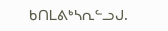ᑲᑎᒪᕕᒃᓴᕆᓪᓗᒍ.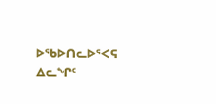ᐅᖃᐅᑎᓚᐅᕐᐸᕋ ᐃᓚᖏᑦ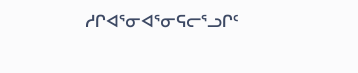ᓱᒋᐊᕐᓂᐊᕐᓂᕋᓕᕐᓗᒋᑦ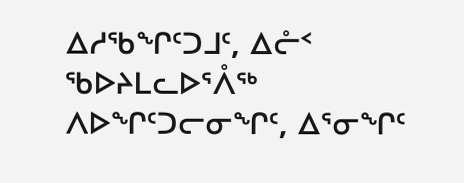ᐃᓱᖃᖏᑦᑐᒧᑦ, ᐃᓔᑉ ᖃᐅᔨᒪᓚᐅᕐᐰᖅ ᐱᐅᖏᑦᑐᓕᓂᖏᑦ, ᐃᕐᓂᖏᑦ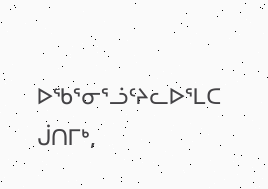ᐅᖃᕐᓂᕐᓘᑦᔨᓚᐅᕐᒪᑕ ᒎᑎᒥᒃ,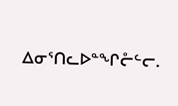ᐃᓂᕐᑎᓚᐅᓐᖏᓔᓪᓕ.